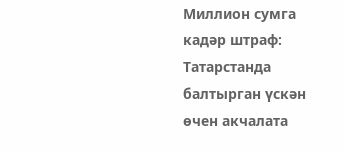Миллион сумга кадәр штраф: Татарстанда балтырган үскән өчен акчалата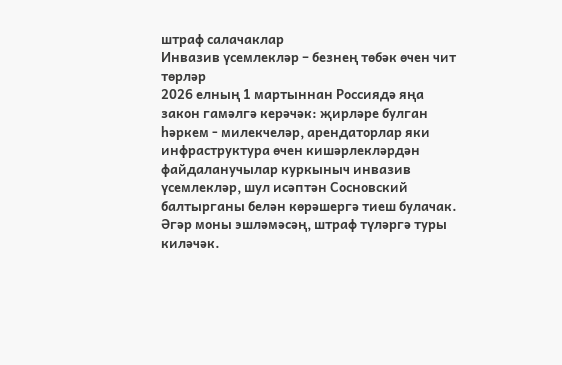штраф салачаклар
Инвазив үсемлекләр – безнең төбәк өчен чит төрләр
2026 елның 1 мартыннан Россиядә яңа закон гамәлгә керәчәк: җирләре булган һәркем - милекчеләр, арендаторлар яки инфраструктура өчен кишәрлекләрдән файдаланучылар куркыныч инвазив үсемлекләр, шул исәптән Сосновский балтырганы белән көрәшергә тиеш булачак. Әгәр моны эшләмәсәң, штраф түләргә туры киләчәк.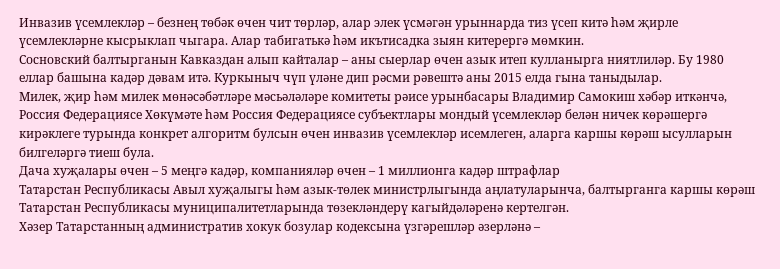Инвазив үсемлекләр – безнең төбәк өчен чит төрләр, алар элек үсмәгән урыннарда тиз үсеп китә һәм җирле үсемлекләрне кысрыклап чыгара. Алар табигатькә һәм икътисадка зыян китерергә мөмкин.
Сосновский балтырганын Кавказдан алып кайталар – аны сыерлар өчен азык итеп кулланырга ниятлиләр. Бу 1980 еллар башына кадәр дәвам итә. Куркыныч чүп үләне дип рәсми рәвештә аны 2015 елда гына таныдылар.
Милек, җир һәм милек мөнәсәбәтләре мәсьәләләре комитеты рәисе урынбасары Владимир Самокиш хәбәр иткәнчә, Россия Федерациясе Хөкүмәте һәм Россия Федерациясе субъектлары мондый үсемлекләр белән ничек көрәшергә кирәклеге турында конкрет алгоритм булсын өчен инвазив үсемлекләр исемлеген, аларга каршы көрәш ысулларын билгеләргә тиеш була.
Дача хуҗалары өчен – 5 меңгә кадәр, компанияләр өчен – 1 миллионга кадәр штрафлар
Татарстан Республикасы Авыл хуҗалыгы һәм азык-төлек министрлыгында аңлатуларынча, балтырганга каршы көрәш Татарстан Республикасы муниципалитетларында төзекләндерү кагыйдәләренә кертелгән.
Хәзер Татарстанның административ хокук бозулар кодексына үзгәрешләр әзерләнә –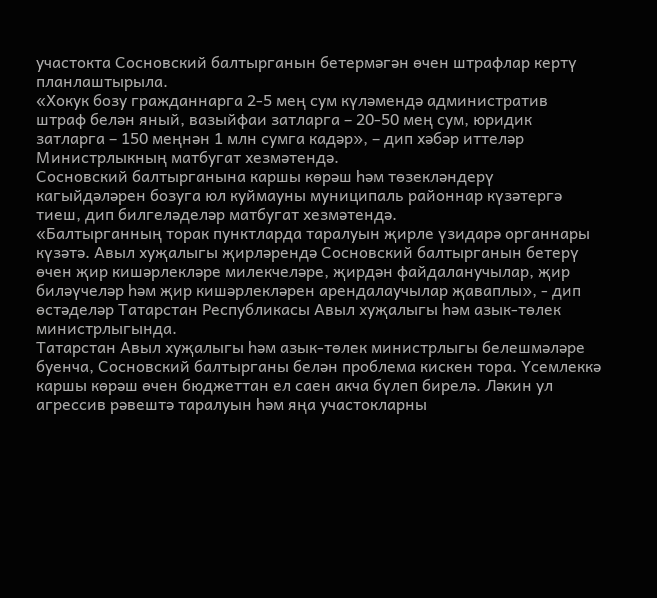участокта Сосновский балтырганын бетермәгән өчен штрафлар кертү планлаштырыла.
«Хокук бозу гражданнарга 2-5 мең сум күләмендә административ штраф белән яный, вазыйфаи затларга – 20-50 мең сум, юридик затларга – 150 меңнән 1 млн сумга кадәр», – дип хәбәр иттеләр Министрлыкның матбугат хезмәтендә.
Сосновский балтырганына каршы көрәш һәм төзекләндерү кагыйдәләрен бозуга юл куймауны муниципаль районнар күзәтергә тиеш, дип билгеләделәр матбугат хезмәтендә.
«Балтырганның торак пунктларда таралуын җирле үзидарә органнары күзәтә. Авыл хуҗалыгы җирләрендә Сосновский балтырганын бетерү өчен җир кишәрлекләре милекчеләре, җирдән файдаланучылар, җир биләүчеләр һәм җир кишәрлекләрен арендалаучылар җаваплы», - дип өстәделәр Татарстан Республикасы Авыл хуҗалыгы һәм азык-төлек министрлыгында.
Татарстан Авыл хуҗалыгы һәм азык-төлек министрлыгы белешмәләре буенча, Сосновский балтырганы белән проблема кискен тора. Үсемлеккә каршы көрәш өчен бюджеттан ел саен акча бүлеп бирелә. Ләкин ул агрессив рәвештә таралуын һәм яңа участокларны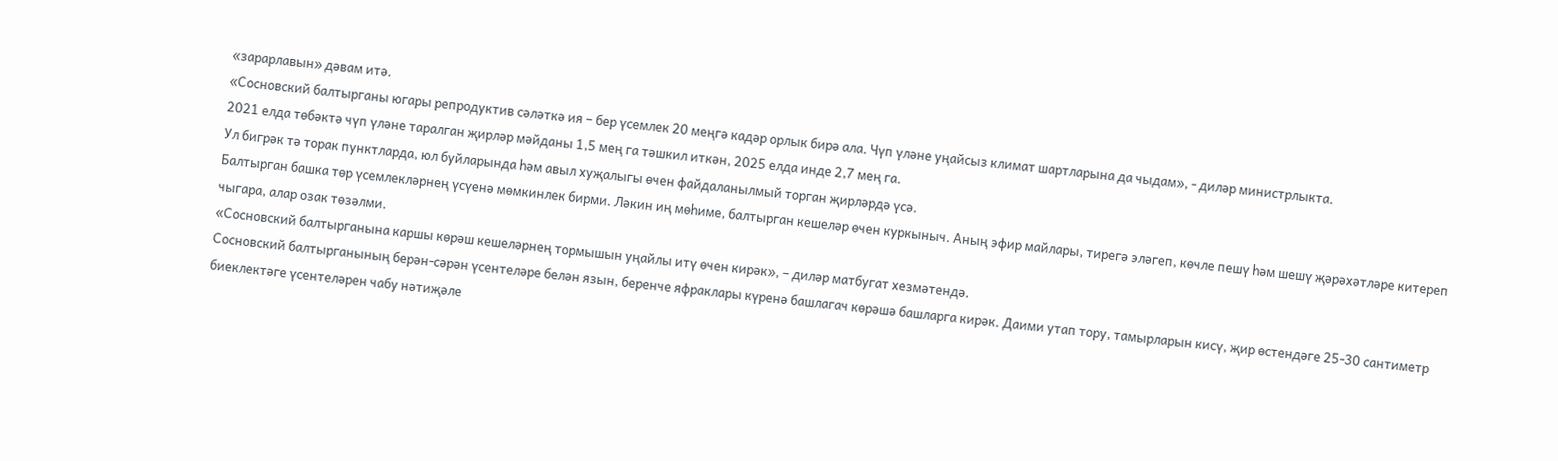«зарарлавын» дәвам итә.
«Сосновский балтырганы югары репродуктив сәләткә ия – бер үсемлек 20 меңгә кадәр орлык бирә ала. Чүп үләне уңайсыз климат шартларына да чыдам», - диләр министрлыкта.
2021 елда төбәктә чүп үләне таралган җирләр мәйданы 1,5 мең га тәшкил иткән, 2025 елда инде 2,7 мең га.
Ул бигрәк тә торак пунктларда, юл буйларында һәм авыл хуҗалыгы өчен файдаланылмый торган җирләрдә үсә.
Балтырган башка төр үсемлекләрнең үсүенә мөмкинлек бирми. Ләкин иң мөһиме, балтырган кешеләр өчен куркыныч. Аның эфир майлары, тирегә эләгеп, көчле пешү һәм шешү җәрәхәтләре китереп чыгара, алар озак төзәлми.
«Сосновский балтырганына каршы көрәш кешеләрнең тормышын уңайлы итү өчен кирәк», – диләр матбугат хезмәтендә.
Сосновский балтырганының берән-сәрән үсентеләре белән язын, беренче яфраклары күренә башлагач көрәшә башларга кирәк. Даими утап тору, тамырларын кисү, җир өстендәге 25-30 сантиметр биеклектәге үсентеләрен чабу нәтиҗәле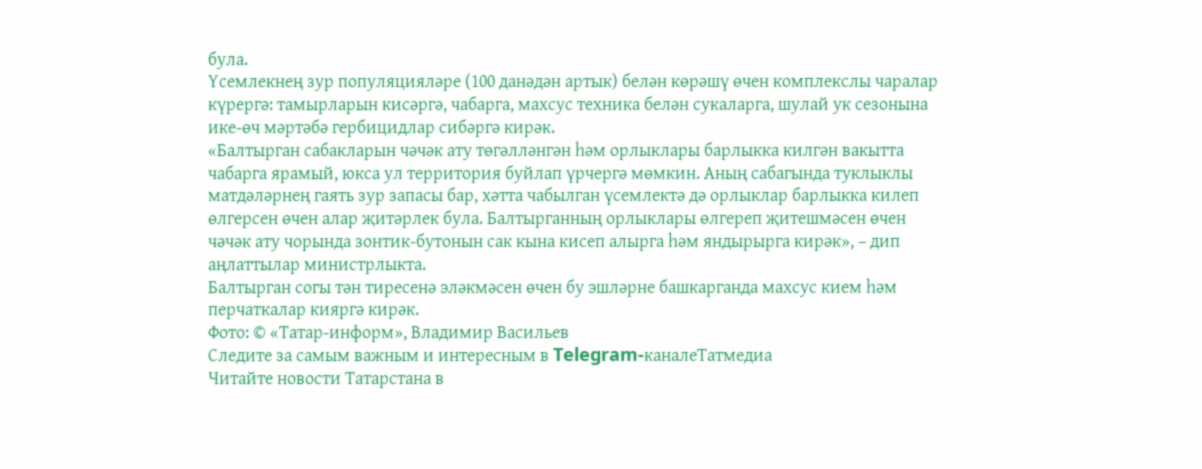була.
Үсемлекнең зур популяцияләре (100 данәдән артык) белән көрәшү өчен комплекслы чаралар күрергә: тамырларын кисәргә, чабарга, махсус техника белән сукаларга, шулай ук сезонына ике-өч мәртәбә гербицидлар сибәргә кирәк.
«Балтырган сабакларын чәчәк ату төгәлләнгән һәм орлыклары барлыкка килгән вакытта чабарга ярамый, юкса ул территория буйлап үрчергә мөмкин. Аның сабагында туклыклы матдәләрнең гаять зур запасы бар, хәтта чабылган үсемлектә дә орлыклар барлыкка килеп өлгерсен өчен алар җитәрлек була. Балтырганның орлыклары өлгереп җитешмәсен өчен чәчәк ату чорында зонтик-бутонын сак кына кисеп алырга һәм яндырырга кирәк», – дип аңлаттылар министрлыкта.
Балтырган согы тән тиресенә эләкмәсен өчен бу эшләрне башкарганда махсус кием һәм перчаткалар кияргә кирәк.
Фото: © «Татар-информ», Владимир Васильев
Следите за самым важным и интересным в Telegram-каналеТатмедиа
Читайте новости Татарстана в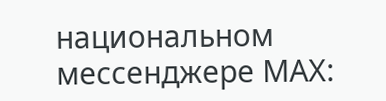национальном мессенджере MАХ: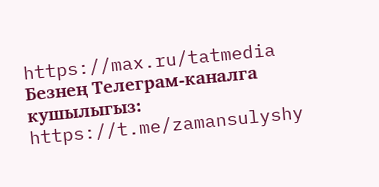https://max.ru/tatmedia
Безнең Телеграм-каналга кушылыгыз: https://t.me/zamansulyshy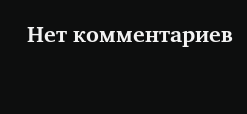Нет комментариев